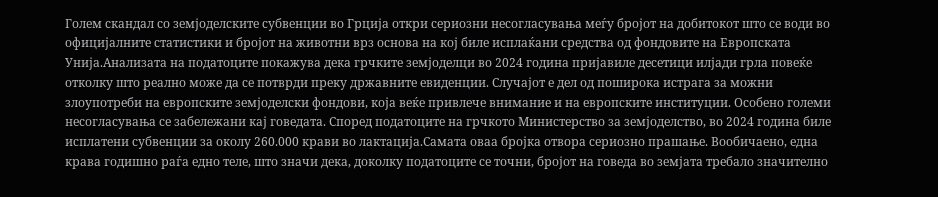Голем скандал со земјоделските субвенции во Грција откри сериозни несогласувања меѓу бројот на добитокот што се води во официјалните статистики и бројот на животни врз основа на кој биле исплаќани средства од фондовите на Европската Унија.Анализата на податоците покажува дека грчките земјоделци во 2024 година пријавиле десетици илјади грла повеќе отколку што реално може да се потврди преку државните евиденции. Случајот е дел од поширока истрага за можни злоупотреби на европските земјоделски фондови, која веќе привлече внимание и на европските институции. Особено големи несогласувања се забележани кај говедата. Според податоците на грчкото Министерство за земјоделство, во 2024 година биле исплатени субвенции за околу 260.000 крави во лактација.Самата оваа бројка отвора сериозно прашање. Вообичаено, една крава годишно раѓа едно теле, што значи дека, доколку податоците се точни, бројот на говеда во земјата требало значително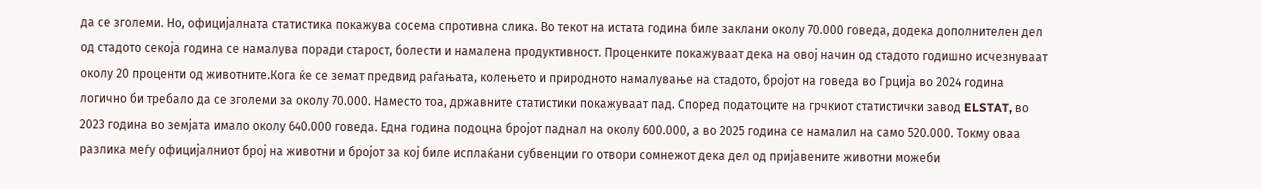да се зголеми. Но, официјалната статистика покажува сосема спротивна слика. Во текот на истата година биле заклани околу 70.000 говеда, додека дополнителен дел од стадото секоја година се намалува поради старост, болести и намалена продуктивност. Проценките покажуваат дека на овој начин од стадото годишно исчезнуваат околу 20 проценти од животните.Кога ќе се земат предвид раѓањата, колењето и природното намалување на стадото, бројот на говеда во Грција во 2024 година логично би требало да се зголеми за околу 70.000. Наместо тоа, државните статистики покажуваат пад. Според податоците на грчкиот статистички завод ELSTAT, во 2023 година во земјата имало околу 640.000 говеда. Една година подоцна бројот паднал на околу 600.000, а во 2025 година се намалил на само 520.000. Токму оваа разлика меѓу официјалниот број на животни и бројот за кој биле исплаќани субвенции го отвори сомнежот дека дел од пријавените животни можеби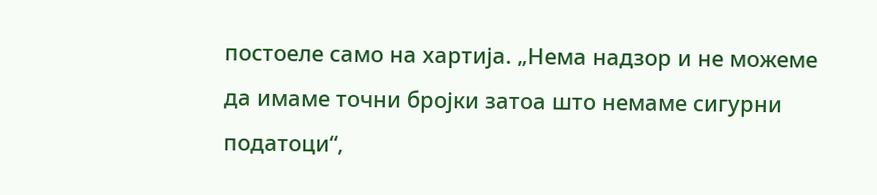постоеле само на хартија. „Нема надзор и не можеме да имаме точни бројки затоа што немаме сигурни податоци“,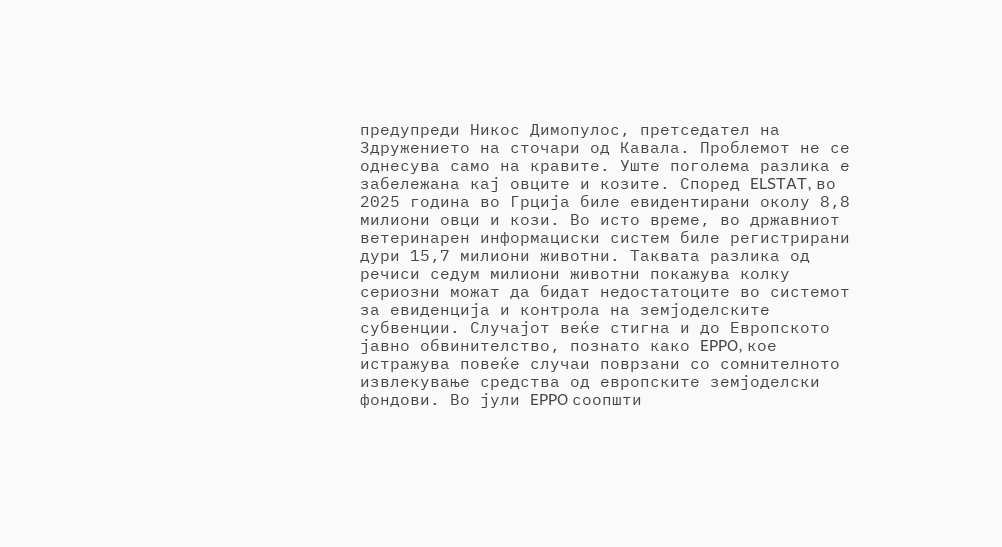предупреди Никос Димопулос, претседател на Здружението на сточари од Кавала. Проблемот не се однесува само на кравите. Уште поголема разлика е забележана кај овците и козите. Според ELSTAT, во 2025 година во Грција биле евидентирани околу 8,8 милиони овци и кози. Во исто време, во државниот ветеринарен информациски систем биле регистрирани дури 15,7 милиони животни. Таквата разлика од речиси седум милиони животни покажува колку сериозни можат да бидат недостатоците во системот за евиденција и контрола на земјоделските субвенции. Случајот веќе стигна и до Европското јавно обвинителство, познато како EPPO, кое истражува повеќе случаи поврзани со сомнителното извлекување средства од европските земјоделски фондови. Во јули EPPO соопшти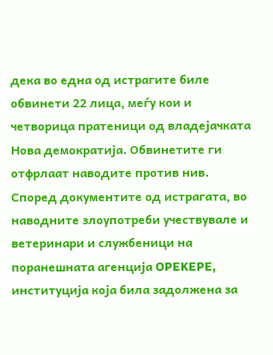дека во една од истрагите биле обвинети 22 лица, меѓу кои и четворица пратеници од владејачката Нова демократија. Обвинетите ги отфрлаат наводите против нив. Според документите од истрагата, во наводните злоупотреби учествувале и ветеринари и службеници на поранешната агенција OPEKEPE, институција која била задолжена за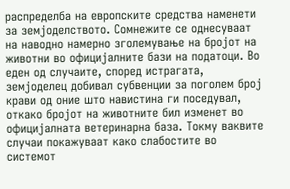распределба на европските средства наменети за земјоделството. Сомнежите се однесуваат на наводно намерно зголемување на бројот на животни во официјалните бази на податоци. Во еден од случаите, според истрагата, земјоделец добивал субвенции за поголем број крави од оние што навистина ги поседувал, откако бројот на животните бил изменет во официјалната ветеринарна база. Токму ваквите случаи покажуваат како слабостите во системот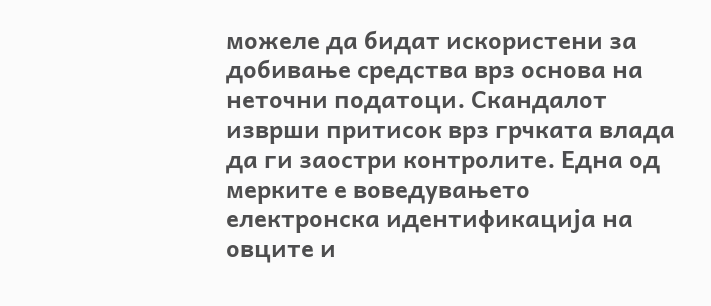можеле да бидат искористени за добивање средства врз основа на неточни податоци. Скандалот изврши притисок врз грчката влада да ги заостри контролите. Една од мерките е воведувањето електронска идентификација на овците и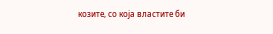козите, со која властите би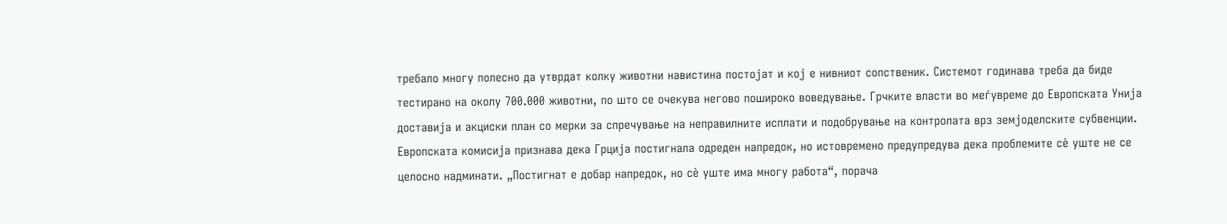требало многу полесно да утврдат колку животни навистина постојат и кој е нивниот сопственик. Системот годинава треба да биде тестирано на околу 700.000 животни, по што се очекува негово пошироко воведување. Грчките власти во меѓувреме до Европската Унија доставија и акциски план со мерки за спречување на неправилните исплати и подобрување на контролата врз земјоделските субвенции. Европската комисија признава дека Грција постигнала одреден напредок, но истовремено предупредува дека проблемите сè уште не се целосно надминати. „Постигнат е добар напредок, но сè уште има многу работа“, порача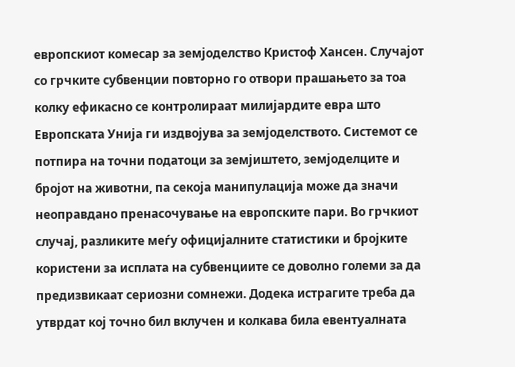европскиот комесар за земјоделство Кристоф Хансен. Случајот со грчките субвенции повторно го отвори прашањето за тоа колку ефикасно се контролираат милијардите евра што Европската Унија ги издвојува за земјоделството. Системот се потпира на точни податоци за земјиштето, земјоделците и бројот на животни, па секоја манипулација може да значи неоправдано пренасочување на европските пари. Во грчкиот случај, разликите меѓу официјалните статистики и бројките користени за исплата на субвенциите се доволно големи за да предизвикаат сериозни сомнежи. Додека истрагите треба да утврдат кој точно бил вклучен и колкава била евентуалната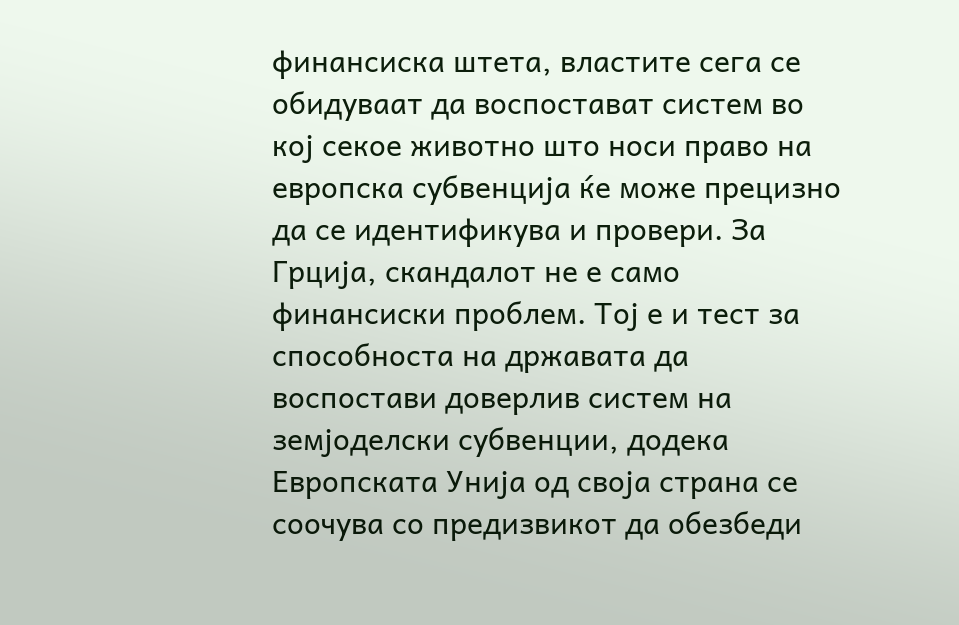финансиска штета, властите сега се обидуваат да воспостават систем во кој секое животно што носи право на европска субвенција ќе може прецизно да се идентификува и провери. За Грција, скандалот не е само финансиски проблем. Тој е и тест за способноста на државата да воспостави доверлив систем на земјоделски субвенции, додека Европската Унија од своја страна се соочува со предизвикот да обезбеди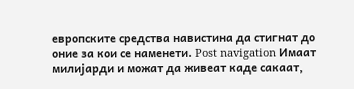европските средства навистина да стигнат до оние за кои се наменети. Post navigation Имаат милијарди и можат да живеат каде сакаат,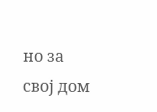но за свој дом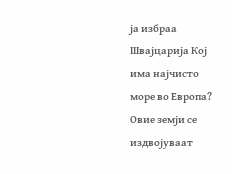ја избраа Швајцарија Кој има најчисто море во Европа? Овие земји се издвојуваат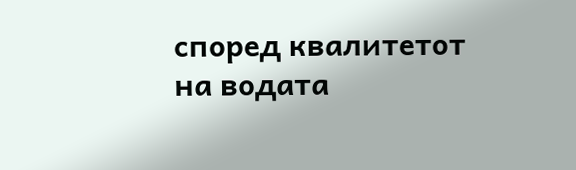според квалитетот на водата